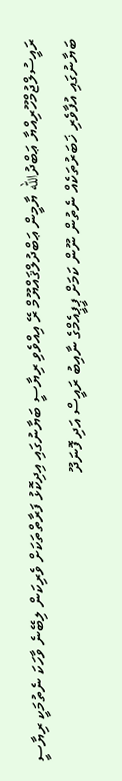ރައީސުލްޖުމްހޫރިއްޔާ ޢަބްދުالله ޔާމީން ޢަބްދުލްޤައްޔޫމް ރޭ އިއްވެވި ރިޔާސީ ބަޔާނުގައި އިދިކޮޅު ފަރާތްތަކަށް ވެރިކަން ލިބޭނެ ވާހަކަ ނެތުމަކީ ރިޔާސީ ބަޔާނުގައި އުފާވެރި ޚަބަރުތަކެއް ނެތުން ނޫން ކަމަށް ޕީޕީއެމްގެ ނާއިބު ރައީސް އަދި ފޮނަދޫ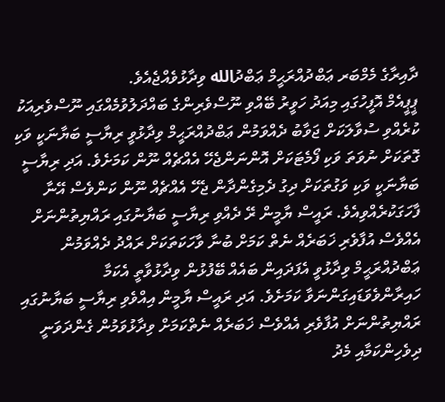ދާއިރާގެ މެމްބަރ ޢަބްދުއްރަޙީމް ޢަބްދުالله ވިދާޅުވެއްޖެއެވެ.
ޕީޕީއެމް އޮފީހުގައި މިއަދު ހަވީރު ބޭއްވި ނޫސްވެރިންގެ ބައްދަލުވުމެއްގައި ނޫސްވެރިއަކު ކުރެއްވި ސުވާލަކަށް ޖަވާބު ދެއްވަމުން ޢަބްދުއްރަޙީމް ވިދާޅުވީ ރިޔާސީ ބަޔާނަކީ ވަކި ގޮތަކަށް ނުވަތަ ވަކި ފޯމެޓަކަށް އޮންނަންޖެހޭ އެއްޗެއް ނޫން ކަމަށެވެ. އަދި ރިޔާސީ ބަޔާނަކީ ވަކި ވަގުތަކަށް ދިގު ދެމިގެންދާން ޖެހޭ އެއްޗެއް ނޫން ކަންވެސް އޭނާ ފާހަގަކުރެއްވިއެވެ. ރައީސް ޔާމީން ރޭ ދެއްވި ރިޔާސީ ބަޔާނުގައި ރައްޔިތުންނަށް އެއްވެސް އުފާވެރި ޚަބަރެއް ނެތް ކަމަށް ބުނާ ވާހަކަތަކަށް ރައްދު ދެއްވަމުން ޢަބްދުއްރަޙީމް ވިދާޅުވީ އެފަދައިން ބައެއް ބޭފުޅުން ވިދާޅުވާތީ އެކަމާ ހައިރާންވެވަޑައިގަންނަވާ ކަމަށެވެ. އަދި ރައީސް ޔާމީން އިއްވެވި ރިޔާސީ ބަޔާނުގައި ރައްޔިތުންނަށް އުފާވެރި އެއްވެސް ޚަބަރެއް ނެތްކަމަށް ވިދާޅުވަމުން ގެންދަވަނީ ދިވެހިންކަމާއި މެދު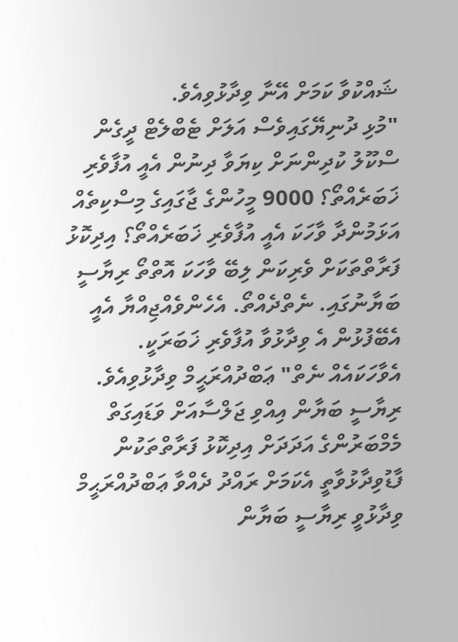ޝައްކުވާ ކަމަށް އޭނާ ވިދާޅުވިއެވެ.
"މުޅި ދުނިޔޭގައިވެސް އަލަށް ޓެބްލެޓް ދީގެން ސްކޫލު ކުދިންނަށް ކިޔަވާ ދިނުން އެއީ އުފާވެރި ޚަބަރެއްތޯ؟ 9000 މީހުންގެ ޖާގައިގެ މިސްކިތެއް އަޅަމުންދާ ވާހަކަ އެއީ އުފާވެރި ޚަބަރެއްތޯ؟ އިދިކޮޅު ފަރާތްތަކަށް ވެރިކަން ލިބޭ ވާހަކަ އޮތްތޯ ރިޔާސީ ބަޔާނުގައި. ނެތްދެއްތޯ. އެހެންވެއްޖިއްޔާ އެއީ އެބޭފުޅުން އެ ވިދާޅުވާ އުފާވެރި ޚަބަރަކީ. އެވާހަކައެއް ނެތް" ޢަބްދުއްރަޙީމް ވިދާޅުވިއެވެ.
ރިޔާސީ ބަޔާން އިއްވި ޖަލްސާއަށް ވަޑައިގަތް މެމްބަރުންގެ އަދަދަށް އިދިކޮޅު ފަރާތްތަކުން ފާޑުވިދާޅުވާތީ އެކަމަށް ރައްދު ދެއްވާ ޢަބްދުއްރަޙީމް ވިދާޅުވީ ރިޔާސީ ބަޔާން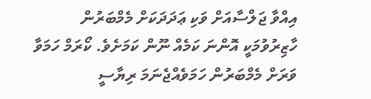އިއްވާ ޖަލްސާއަށް ވަކި ޢަދަދަކަށް މެމްބަރުން ހާޒިރުވުމަކީ އޮންނަ ކަމެއް ނޫން ކަމަށެވެ. ކޯރަމް ހަމަވާ ވަރަށް މެމްބަރުން ހަމަވެއްޖެނަމަ ރިޔާސީ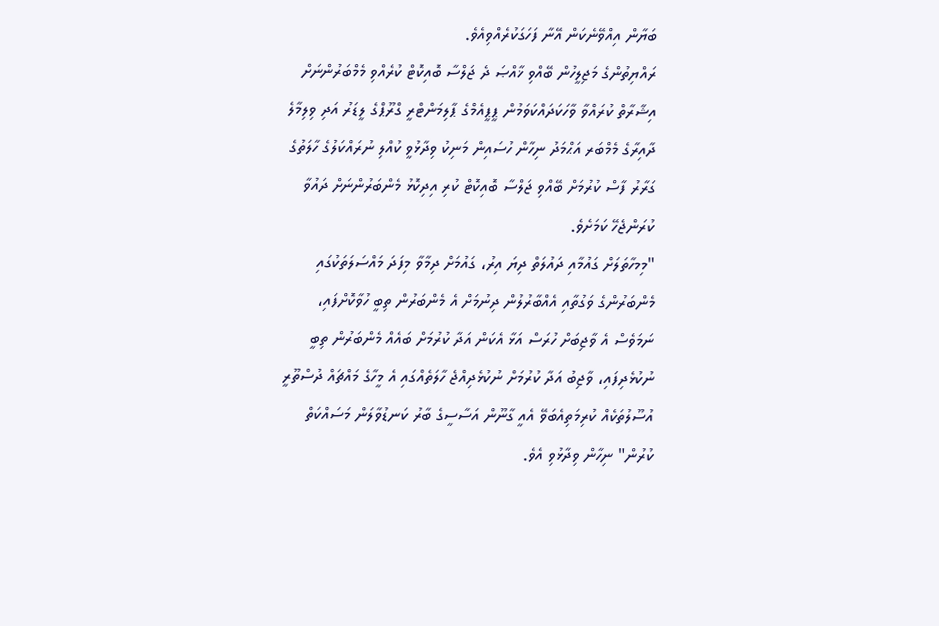ބަޔާން އިއްވޭނެކަން އޭނާ ފަހަގަކުރެއްވިއެވެ.
ރައްޔިތުންގެ މަޖިލީހުން ބޭއްވި ޚާއްޞަ ދެ ޖަލްސާ ބޮއިކޮޓް ކުރެއްވި މެމްބަރުންނަށް އިޝާރާތް ކުރައްވާ ވާހަކަދައްކަވަމުން ޕީޕީއެމްގެ ޕާލިމަންޓްރީ ގްރޫޕްގެ ލީޑަރު އަދި ވިލިމާލެ ދާއިރާގެ މެމްބަރ އަޙްމަދު ނިހާން ހުސައިން މަނިކު ވިދާޅުވީ ކުއްލި ނުރައްކަލުގެ ހާލަތުގެ ގަރާރު ފާސް ކުރުމަށް ބޭއްވި ޖަލްސާ ބޮއިކޮޓް ކުރި އިދިކޮޅު މެންބަރުންނަށް ދައުވާ ކުރަންޖެހޭ ކަމަށެވެ.
"މިމހާތަލަށް ގައުމާއި ދައުލަތް ދިޔަ އިރު، ގައުމަށް ދިމާވާ މިފަދަ މައްސަލަތަކުގައި މެންބަރުންގެ ވަގުތާއި އެއްބާރުލުން ދިނުމަށް އެ މެންބަރުން ތިބީ ހުވާކޮށްފައި، ނަމަވެސް އެ ވާޖިބަށް ހުރަސް އަޅާ އެކަން އަދާ ކުރުމަށް ބައެއް މެންބަރުން ތިބީ ނުކުޅެދިފައި، ވާޖިބު އަދާ ކުރުމަށް ނުކުޅެދިއްޖެ ހާލަތެއްގައި އެ މީހާގެ މައްޗައް ދުސްތޫރީ އުސޫލުތަކެއް ކުރިމަތިއެބަވޭ އެއީ ގާނޫން އަސާސީގެ ބާރު ކަނޑުވާލަން މަސައްކަތް ކުރުން" ނިހާން ވިދާޅުވި އެވެ.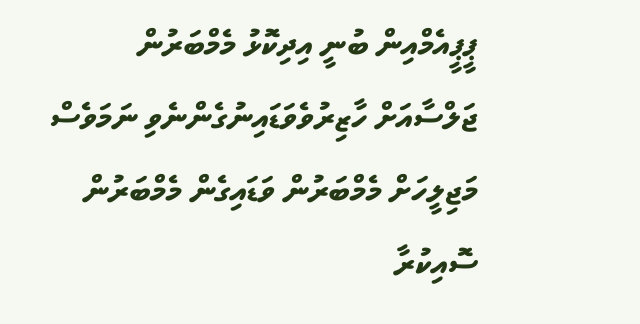ޕީޕީއެމްއިން ބުނީ އިދިކޮޅު މެމްބަރުން ޖަލްސާއަށް ހާޒިރުވެވަޑައިނުގެންނެވި ނަމަވެސް މަޖިލީހަށް މެމްބަރުން ވަޑައިގެން މެމްބަރުން ސޮއިކުރާ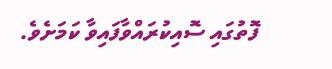ފޮތުގައި ސޮއިކުރައްވާފައިވާ ކަމަށެވެ.